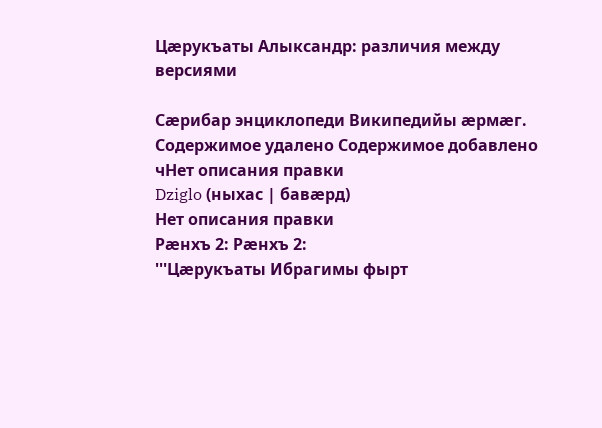Цæрукъаты Алыксандр: различия между версиями

Сæрибар энциклопеди Википедийы æрмæг.
Содержимое удалено Содержимое добавлено
чНет описания правки
Dziglo (ныхас | бавæрд)
Нет описания правки
Рæнхъ 2: Рæнхъ 2:
'''Цæрукъаты Ибрагимы фырт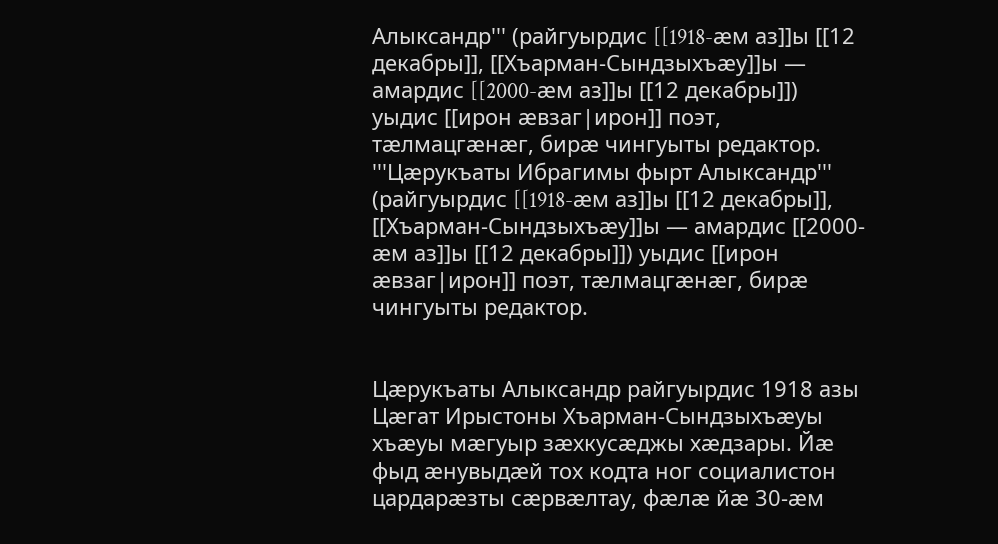Алыксандр''' (райгуырдис [[1918-æм аз]]ы [[12 декабры]], [[Хъарман-Сындзыхъæу]]ы — амардис [[2000-æм аз]]ы [[12 декабры]]) уыдис [[ирон æвзаг|ирон]] поэт, тæлмацгæнæг, бирæ чингуыты редактор.
'''Цæрукъаты Ибрагимы фырт Алыксандр''' (райгуырдис [[1918-æм аз]]ы [[12 декабры]], [[Хъарман-Сындзыхъæу]]ы — амардис [[2000-æм аз]]ы [[12 декабры]]) уыдис [[ирон æвзаг|ирон]] поэт, тæлмацгæнæг, бирæ чингуыты редактор.


Цæрукъаты Алыксандр райгуырдиc 1918 азы Цæгат Ирыстоны Хъарман-Сындзыхъæуы хъæуы мæгуыр зæхкусæджы хæдзары. Йæ фыд æнувыдæй тох кодта ног социалистон цардарæзты сæрвæлтау, фæлæ йæ 30-æм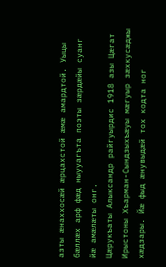азты æнаххосæй æрцахстой æмæ амардтой. Уыцы бæллæх арф фæд ныууагъта поэты зæрдæйы суанг йæ амæлæты онг.
Цæрукъаты Алыксандр райгуырдиc 1918 азы Цæгат Ирыстоны Хъарман-Сындзыхъæуы мæгуыр зæхкусæджы хæдзары. Йæ фыд æнувыдæй тох кодта ног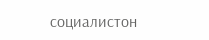социалистон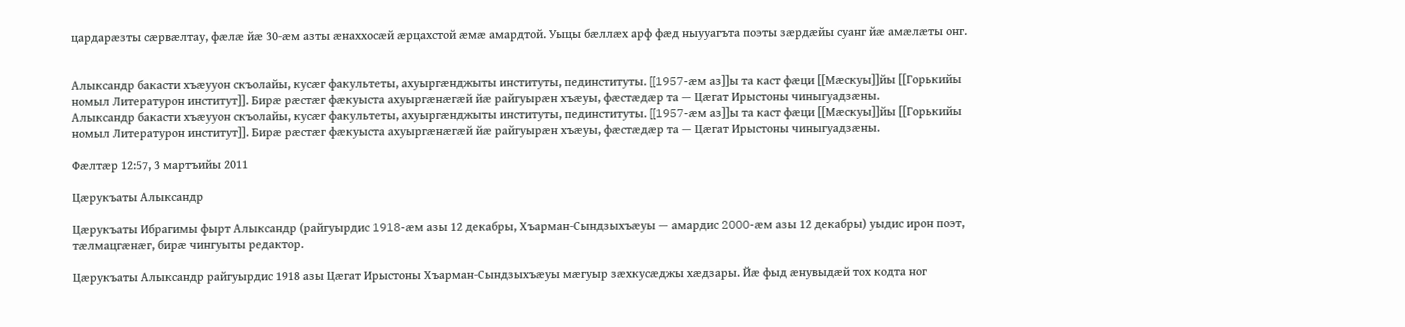цардарæзты сæрвæлтау, фæлæ йæ 30-æм азты æнаххосæй æрцахстой æмæ амардтой. Уыцы бæллæх арф фæд ныууагъта поэты зæрдæйы суанг йæ амæлæты онг.


Алыксандр бакасти хъæууон скъолайы, кусæг факультеты, ахуыргæнджыты институты, пединституты. [[1957-æм аз]]ы та каст фæци [[Мæскуы]]йы [[Горькийы номыл Литературон институт]]. Бирæ рæстæг фæкуыста ахуыргæнæгæй йæ райгуырæн хъæуы, фæстæдæр та — Цæгат Ирыстоны чиныгуадзæны.
Алыксандр бакасти хъæууон скъолайы, кусæг факультеты, ахуыргæнджыты институты, пединституты. [[1957-æм аз]]ы та каст фæци [[Мæскуы]]йы [[Горькийы номыл Литературон институт]]. Бирæ рæстæг фæкуыста ахуыргæнæгæй йæ райгуырæн хъæуы, фæстæдæр та — Цæгат Ирыстоны чиныгуадзæны.

Фæлтæр 12:57, 3 мартъийы 2011

Цæрукъаты Алыксандр

Цæрукъаты Ибрагимы фырт Алыксандр (райгуырдис 1918-æм азы 12 декабры, Хъарман-Сындзыхъæуы — амардис 2000-æм азы 12 декабры) уыдис ирон поэт, тæлмацгæнæг, бирæ чингуыты редактор.

Цæрукъаты Алыксандр райгуырдиc 1918 азы Цæгат Ирыстоны Хъарман-Сындзыхъæуы мæгуыр зæхкусæджы хæдзары. Йæ фыд æнувыдæй тох кодта ног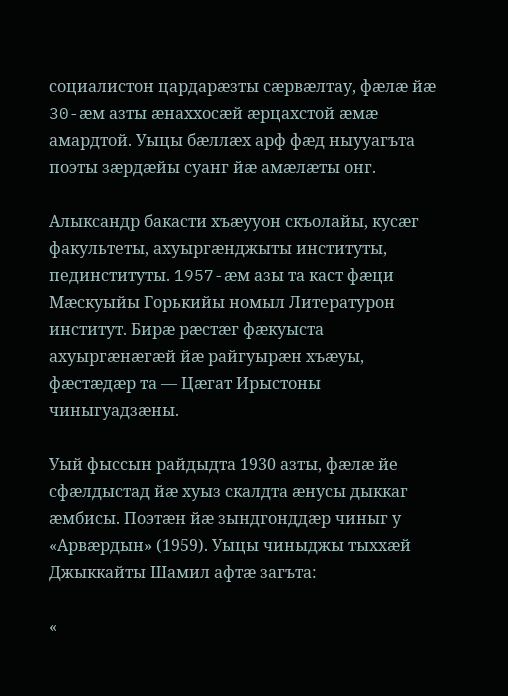социалистон цардарæзты сæрвæлтау, фæлæ йæ 30-æм азты æнаххосæй æрцахстой æмæ амардтой. Уыцы бæллæх арф фæд ныууагъта поэты зæрдæйы суанг йæ амæлæты онг.

Алыксандр бакасти хъæууон скъолайы, кусæг факультеты, ахуыргæнджыты институты, пединституты. 1957-æм азы та каст фæци Мæскуыйы Горькийы номыл Литературон институт. Бирæ рæстæг фæкуыста ахуыргæнæгæй йæ райгуырæн хъæуы, фæстæдæр та — Цæгат Ирыстоны чиныгуадзæны.

Уый фыссын райдыдта 1930 азты, фæлæ йе сфæлдыстад йæ хуыз скалдта æнусы дыккаг æмбисы. Поэтæн йæ зындгонддæр чиныг у «Арвæрдын» (1959). Уыцы чиныджы тыххæй Джыккайты Шамил афтæ загъта:

«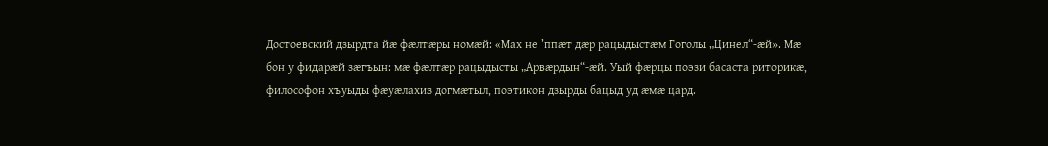Достоевский дзырдта йæ фæлтæры номæй: «Мах не ’ппæт дæр рацыдыстæм Гоголы „Цинел“-æй». Мæ бон у фидарæй зæгъын: мæ фæлтæр рацыдысты „Арвæрдын“-æй. Уый фæрцы поэзи басаста риторикæ, философон хъуыды фæуæлахиз догмæтыл, поэтикон дзырды бацыд уд æмæ цард.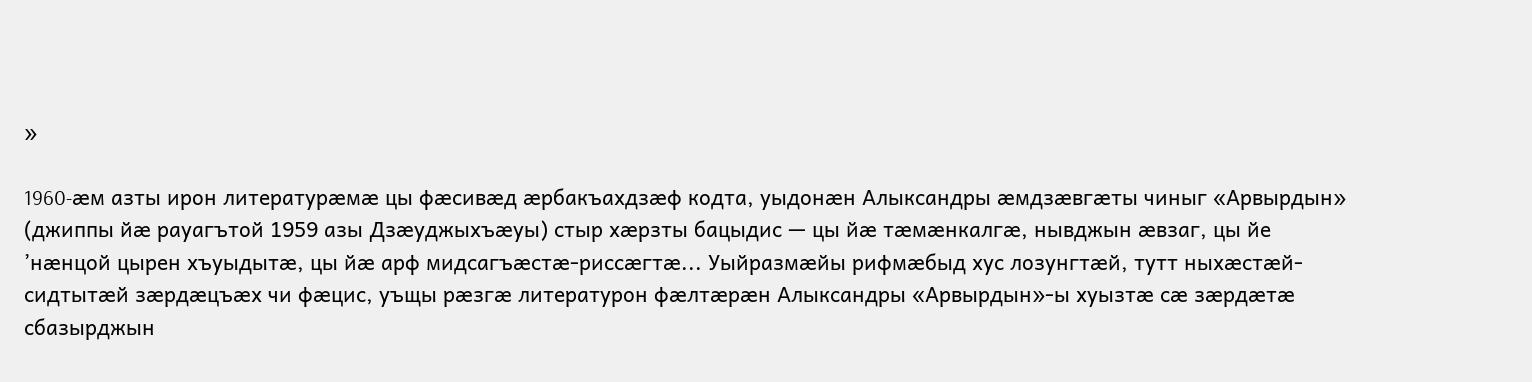»

1960-æм азты ирон литературæмæ цы фæсивæд æрбакъахдзæф кодта, уыдонæн Алыксандры æмдзæвгæты чиныг «Арвырдын» (джиппы йæ рауагътой 1959 азы Дзæуджыхъæуы) стыр хæрзты бацыдиc — цы йæ тæмæнкалгæ, нывджын æвзаг, цы йе ’нæнцой цырен хъуыдытæ, цы йæ арф мидсагъæстæ-риссæгтæ... Уыйразмæйы рифмæбыд хус лозунгтæй, тутт ныхæстæй-сидтытæй зæрдæцъæх чи фæциc, уъщы рæзгæ литературон фæлтæрæн Алыксандры «Арвырдын»-ы хуызтæ сæ зæрдæтæ сбазырджын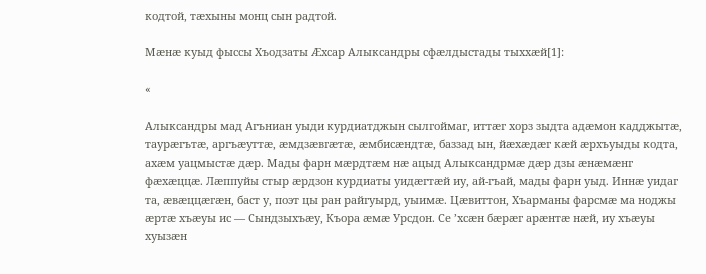кодтой, тæхыны монц сын радтой.

Мæнæ куыд фыссы Хъодзаты Æхсар Алыксандры сфæлдыстады тыххæй[1]:

«

Алыксандры мад Агъниан уыди курдиатджын сылгоймаг, иттæг хорз зыдта адæмон кадджытæ, таурæгътæ, аргъæуттæ, æмдзæвгæтæ, æмбисæндтæ, баззад ын, йæхæдæг кæй æрхъуыды кодта, ахæм уацмыстæ дæр. Мады фарн мæрдтæм нæ ацыд Алыксандрмæ дæр дзы æнæмæнг фæхæццæ. Лæппуйы стыр æрдзон курдиаты уидæгтæй иу, ай-гъай, мады фарн уыд. Иннæ уидаг та, æвæццæгæн, баст у, поэт цы ран райгуырд, уыимæ. Цæвиттон, Хъарманы фарсмæ ма ноджы æртæ хъæуы ис — Сындзыхъæу, Къора æмæ Урсдон. Се ’хсæн бæрæг арæнтæ нæй, иу хъæуы хуызæн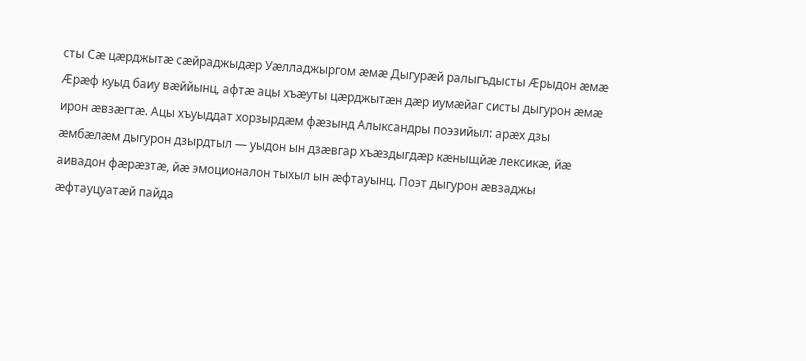сты Сæ цæрджытæ сæйраджыдæр Уæлладжыргом æмæ Дыгурæй ралыгъдысты Æрыдон æмæ Æрæф куыд баиу вæййынц, афтæ ацы хъæуты цæрджытæн дæр иумæйаг систы дыгурон æмæ ирон æвзæгтæ. Ацы хъуыддат хорзырдæм фæзынд Алыксандры поэзийыл: арæх дзы æмбæлæм дыгурон дзырдтыл — уыдон ын дзæвгар хъæздыгдæр кæныщйæ лексикæ, йæ аивадон фæрæзтæ, йæ эмоционалон тыхыл ын æфтауынц. Поэт дыгурон æвзаджы æфтауцуатæй пайда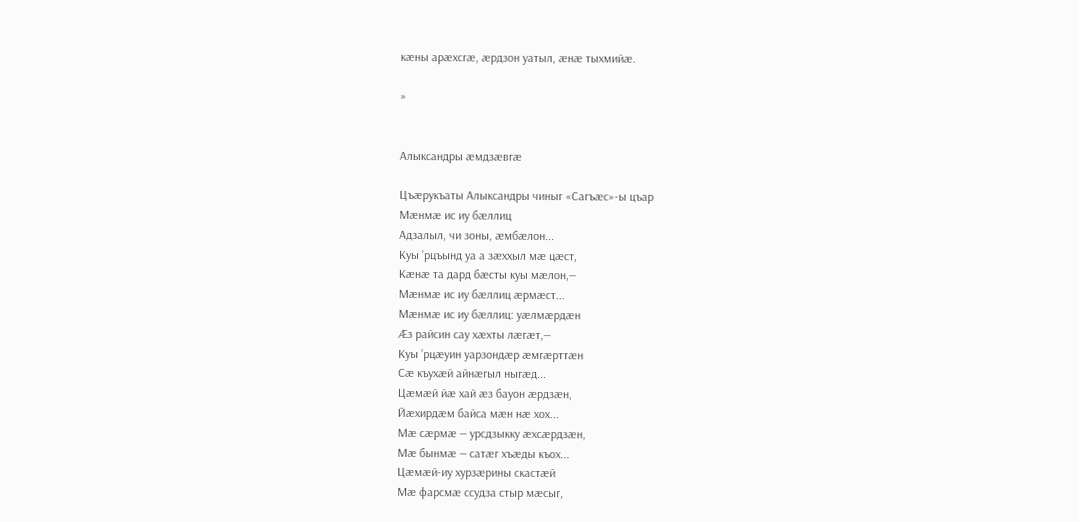кæны арæхсгæ, æрдзон уатыл, æнæ тыхмийæ.

»


Алыксандры æмдзæвгæ

Цъæрукъаты Алыксандры чиныг «Сагъæс»-ы цъар
Мæнмæ ис иу бæллиц
Адзалыл, чи зоны, æмбæлон...
Куы ’рцъынд уа а зæххыл мæ цæст,
Кæнæ та дард бæсты куы мæлон,—
Мæнмæ ис иу бæллиц æрмæст...
Мæнмæ ис иу бæллиц: уæлмæрдæн
Æз райсин сау хæхты лæгæт,—
Куы ’рцæуин уарзондæр æмгæрттæн
Сæ къухæй айнæгыл ныгæд...
Цæмæй йæ хай æз бауон æрдзæн,
Йæхирдæм байса мæн нæ хох...
Мæ сæрмæ — урсдзыкку æхсæрдзæн,
Мæ бынмæ — сатæг хъæды къох...
Цæмæй-иу хурзæрины скастæй
Мæ фарсмæ ссудза стыр мæсыг,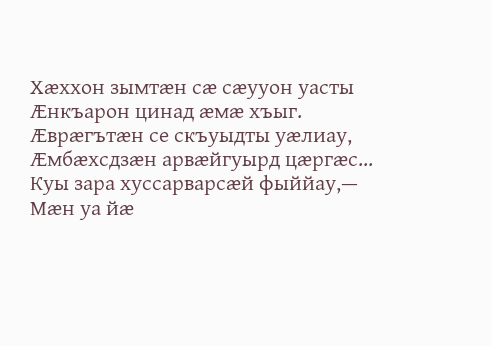Хæххон зымтæн сæ сæууон уасты
Æнкъарон цинад æмæ хъыг.
Æврæгътæн се скъуыдты уæлиау,
Æмбæхсдзæн арвæйгуырд цæргæс...
Куы зара хуссарварсæй фыййау,—
Мæн уа йæ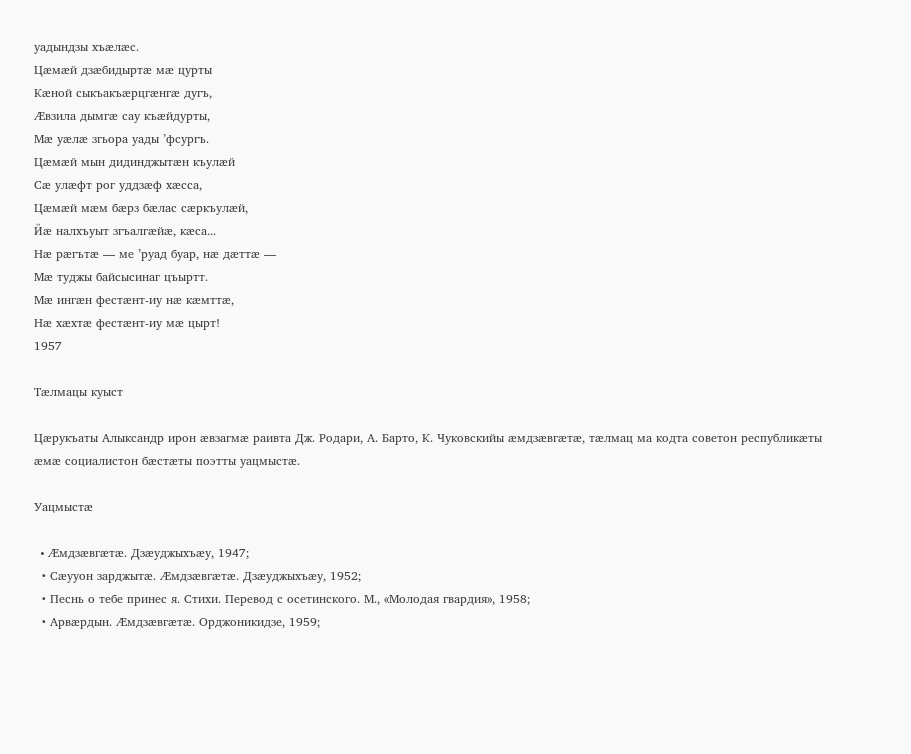уадындзы хъæлæс.
Цæмæй дзæбидыртæ мæ цурты
Кæной сыкъакъæрцгæнгæ дугъ,
Æвзила дымгæ сау къæйдурты,
Мæ уæлæ згьора уады ’фсургъ.
Цæмæй мын дидинджытæн къулæй
Сæ улæфт рог уддзæф хæсса,
Цæмæй мæм бæрз бæлас сæркъулæй,
Йæ налхъуыт згъалгæйæ, кæса...
Нæ рæгътæ — ме ’руад буар, нæ дæттæ —
Мæ туджы байсысинаг цъыртт.
Мæ ингæн фестæнт-иу нæ кæмттæ,
Нæ хæхтæ фестæнт-иу мæ цырт!
1957

Тæлмацы куыст

Цæрукъаты Алыксандр ирон æвзагмæ раивта Дж. Родари, А. Барто, К. Чуковскийы æмдзæвгæтæ, тæлмац ма кодта советон республикæты æмæ социалистон бæстæты поэтты уацмыстæ.

Уацмыстæ

  • Æмдзæвгæтæ. Дзæуджыхъæу, 1947;
  • Сæууон зарджытæ. Æмдзæвгæтæ. Дзæуджыхъæу, 1952;
  • Песнь о тебе принес я. Стихи. Перевод с осетинского. М., «Молодая гвардия», 1958;
  • Арвæрдын. Æмдзæвгæтæ. Орджоникидзе, 1959;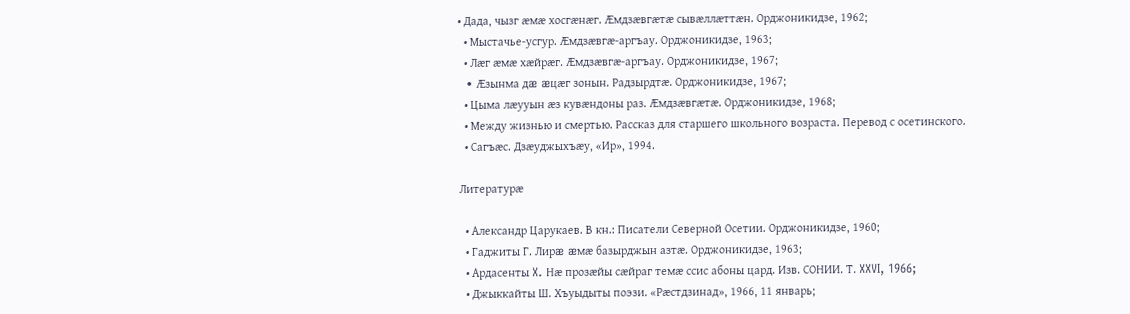• Дада, чызг æмæ хосгæнæг. Æмдзæвгæтæ сывæллæттæн. Орджоникидзе, 1962;
  • Мыстачье-усгур. Æмдзæвгæ-аргъау. Орджоникидзе, 1963;
  • Лæг æмæ хæйрæг. Æмдзæвгæ-аргъау. Орджоникидзе, 1967;
  • Æзынма дæ æцæг зонын. Радзырдтæ. Орджоникидзе, 1967;
  • Цыма лæууын æз кувæндоны раз. Æмдзæвгæтæ. Орджоникидзе, 1968;
  • Между жизнью и смертью. Рассказ для старшего школьного возраста. Перевод с осетинского.
  • Сагъæс. Дзæуджыхъæу, «Ир», 1994.

Литературæ

  • Александр Царукаев. В кн.: Писатели Северной Осетии. Орджоникидзе, 1960;
  • Гаджиты Г. Лирæ æмæ базырджын азтæ. Орджоникидзе, 1963;
  • Ардасенты X. Нæ прозæйы сæйраг темæ ссис абоны цард. Изв. СОНИИ. Т. XXVI, 1966;
  • Джыккайты Ш. Хъуыдыты поэзи. «Рæстдзинад», 1966, 11 январь;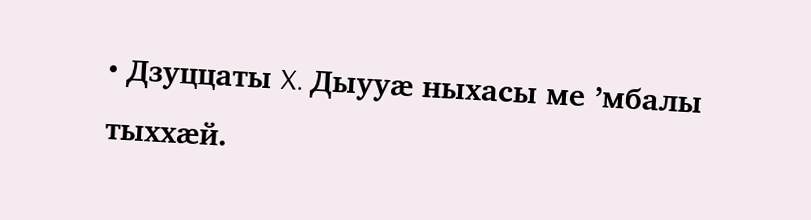• Дзуццаты X. Дыууæ ныхасы ме ’мбалы тыххæй.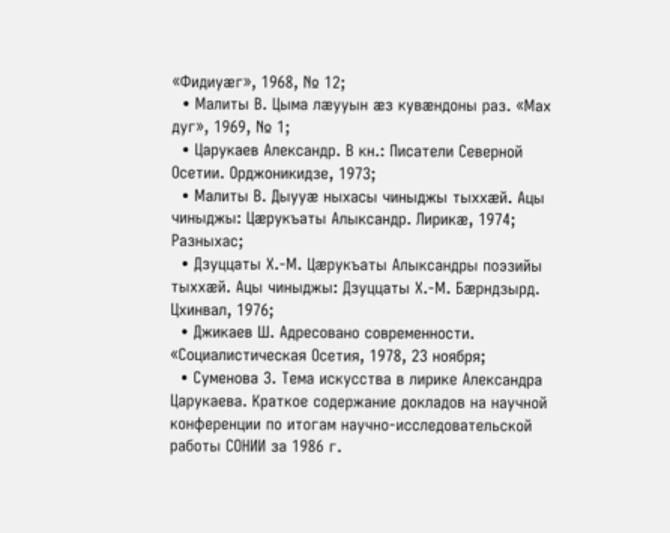«Фидиуæг», 1968, № 12;
  • Малиты В. Цыма лæууын æз кувæндоны раз. «Мах дуг», 1969, № 1;
  • Царукаев Александр. В кн.: Писатели Северной Осетии. Орджоникидзе, 1973;
  • Малиты В. Дыууæ ныхасы чиныджы тыххæй. Ацы чиныджы: Цæрукъаты Алыксандр. Лирикæ, 1974; Разныхас;
  • Дзуццаты Х.-М. Цæрукъаты Алыксандры поэзийы тыххæй. Ацы чиныджы: Дзуццаты Х.-М. Бæрндзырд. Цхинвал, 1976;
  • Джикаев Ш. Адресовано современности. «Социалистическая Осетия, 1978, 23 ноября;
  • Суменова З. Тема искусства в лирике Александра Царукаева. Краткое содержание докладов на научной конференции по итогам научно-исследовательской работы СОНИИ за 1986 г.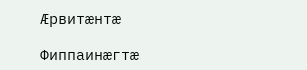Æрвитæнтæ

Фиппаинæгтæ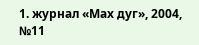1. журнал «Мах дуг», 2004, №11